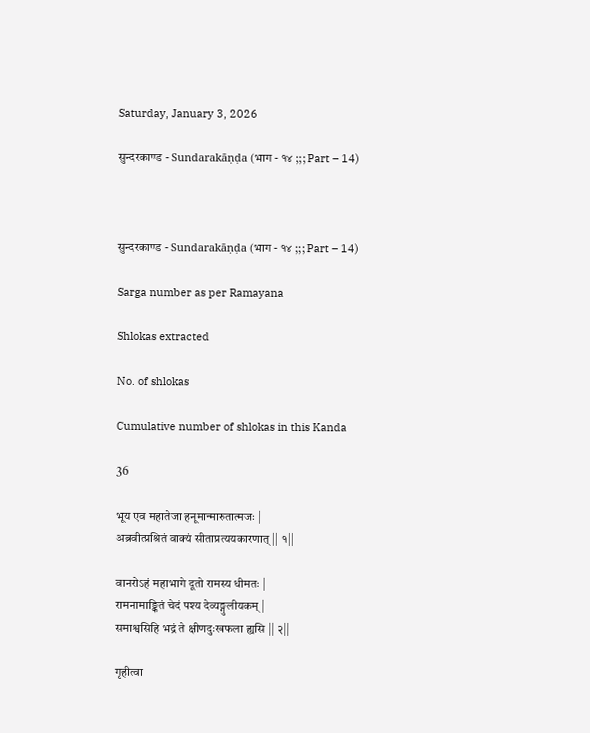Saturday, January 3, 2026

सुन्दरकाण्ड - Sundarakāṇḍa (भाग - १४ ;;; Part – 14)



सुन्दरकाण्ड - Sundarakāṇḍa (भाग - १४ ;;; Part – 14)

Sarga number as per Ramayana

Shlokas extracted

No. of shlokas

Cumulative number of shlokas in this Kanda

36

भूय एव महातेजा हनूमान्मारुतात्मजः |
अब्रवीत्प्रश्रितं वाक्यं सीताप्रत्ययकारणात् || १||

वानरोऽहं महाभागे दूतो रामस्य धीमतः |
रामनामाङ्कितं चेदं पश्य देव्यङ्गुलीयकम् |
समाश्वसिहि भद्रं ते क्षीणदुःखफला ह्यसि || २||

गृहीत्वा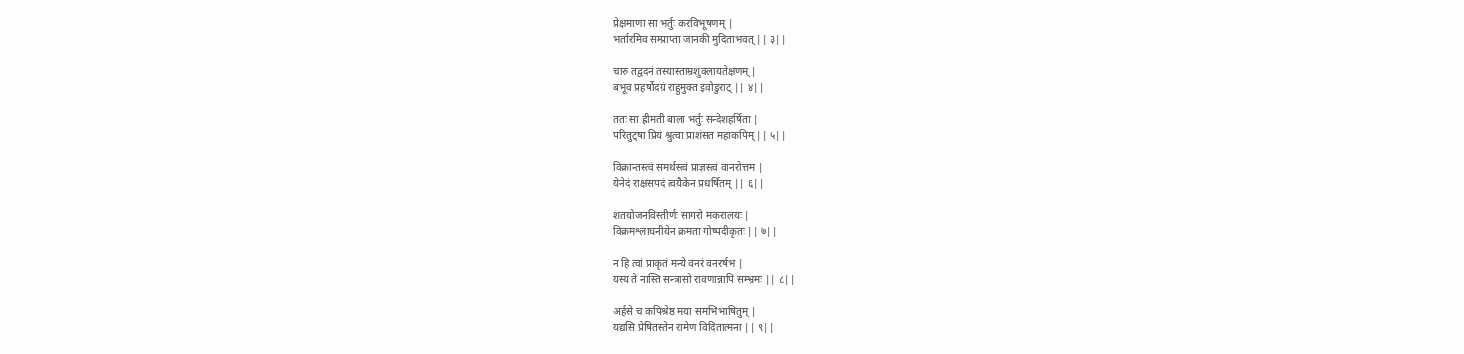प्रेक्षमाणा सा भर्तुः करविभूषणम् |
भर्तारमिव सम्प्राप्ता जानकी मुदिताभवत् || ३||

चारु तद्वदनं तस्यास्ताम्रशुक्लायतेक्षणम् |
बभूव प्रहर्षोदग्रं राहुमुक्त इवोडुराट् || ४||

ततः सा ह्रीमती बाला भर्तुः सन्देशहर्षिता |
परितुट्षा प्रियं श्रुत्वा प्राशंसत महाकपिम् || ५||

विक्रान्तस्त्वं समर्थस्त्वं प्राज्ञस्त्वं वानरोत्तम |
येनेदं राक्षसपदं त्वयैकेन प्रधर्षितम् || ६||

शतयोजनविस्तीर्णः सागरो मकरालयः |
विक्रमश्लाघनीयेन क्रमता गोष्पदीकृतः || ७||

न हि त्वां प्राकृतं मन्ये वनरं वनरर्षभ |
यस्य ते नास्ति सन्त्रासो रावणान्नापि सम्भ्रमः || ८||

अर्हसे च कपिश्रेष्ठ मया समभिभाषितुम् |
यद्यसि प्रेषितस्तेन रामेण विदितात्मना || ९||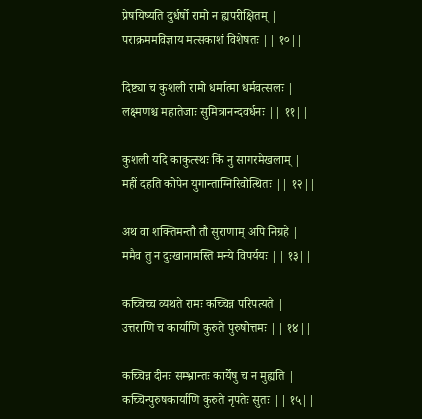प्रेषयिष्यति दुर्धर्षो रामो न ह्यपरीक्षितम् |
पराक्रममविज्ञाय मत्सकाशं विशेषतः || १०||

दिष्ट्या च कुशली रामो धर्मात्मा धर्मवत्सलः |
लक्ष्मणश्च महातेजाः सुमित्रानन्दवर्धनः || ११||

कुशली यदि काकुत्स्थः किं नु सागरमेखलाम् |
महीं दहति कोपेन युगान्ताग्निरिवोत्थितः || १२||

अथ वा शक्तिमन्तौ तौ सुराणाम् अपि निग्रहे |
ममैव तु न दुःखानामस्ति मन्ये विपर्ययः || १३||

कच्चिच्च व्यथते रामः कच्चिन्न परिपत्यते |
उत्तराणि च कार्याणि कुरुते पुरुषोत्तमः || १४||

कच्चिन्न दीनः सम्भ्रान्तः कार्येषु च न मुह्यति |
कच्चिन्पुरुषकार्याणि कुरुते नृपतेः सुतः || १५||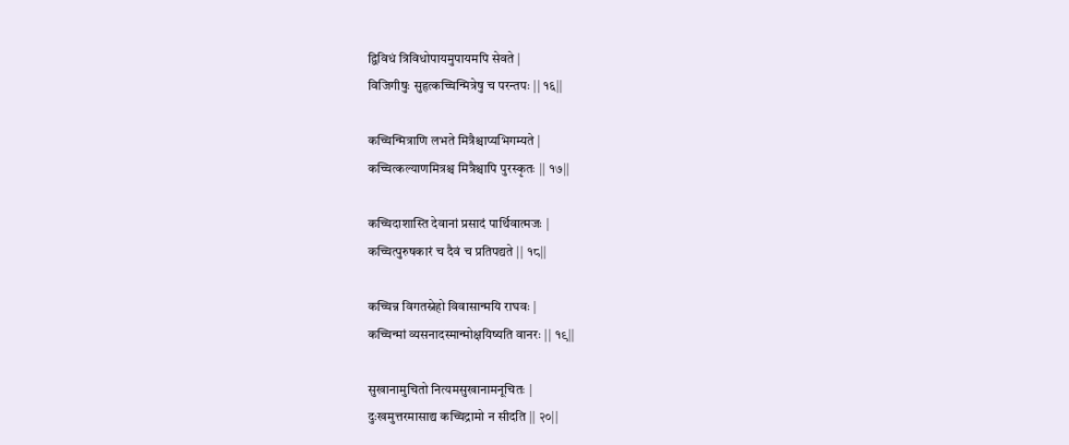द्विविधं त्रिविधोपायमुपायमपि सेवते |
विजिगीषुः सुहृत्कच्चिन्मित्रेषु च परन्तपः || १६||

कच्चिन्मित्राणि लभते मित्रैश्चाप्यभिगम्यते |
कच्चित्कल्याणमित्रश्च मित्रैश्चापि पुरस्कृतः || १७||

कच्चिदाशास्ति देवानां प्रसादं पार्थिवात्मजः |
कच्चित्पुरुषकारं च दैवं च प्रतिपद्यते || १८||

कच्चिन्न विगतस्नेहो विवासान्मयि राघवः |
कच्चिन्मां व्यसनादस्मान्मोक्षयिष्यति वानरः || १९||

सुखानामुचितो नित्यमसुखानामनूचितः |
दुःखमुत्तरमासाद्य कच्चिद्रामो न सीदति || २०||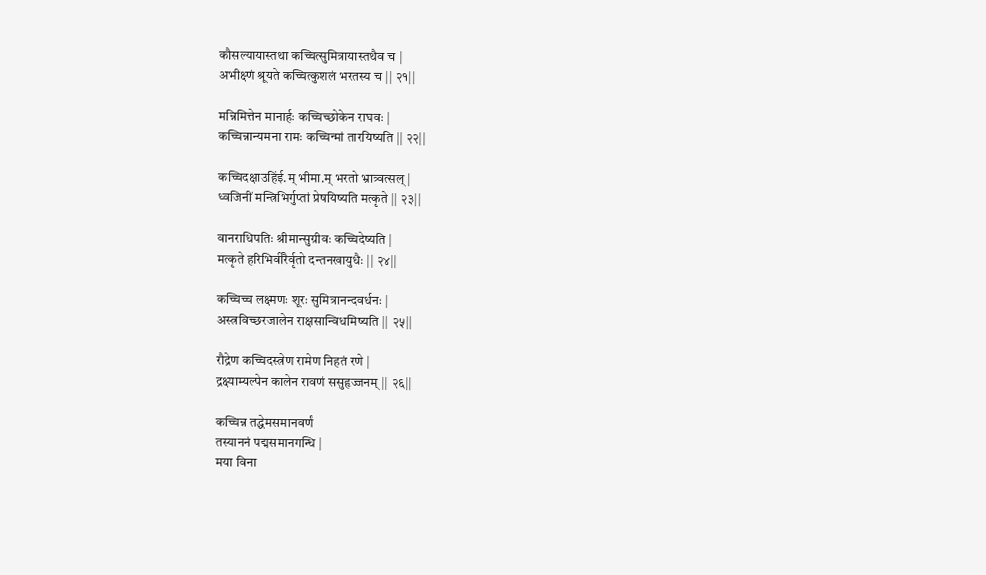कौसल्यायास्तथा कच्चित्सुमित्रायास्तथैव च |
अभीक्ष्णं श्रूयते कच्चित्कुशलं भरतस्य च || २१||

मन्निमित्तेन मानार्हः कच्चिच्छोकेन राघवः |
कच्चिन्नान्यमना रामः कच्चिन्मां तारयिष्यति || २२||

कच्चिदक्षाउहिंई.म् भीमा.म् भरतो भ्रात्र्वत्सल् |
ध्वजिनीं मन्त्रिभिर्गुप्तां प्रेषयिष्यति मत्कृते || २३||

वानराधिपतिः श्रीमान्सुग्रीवः कच्चिदेष्यति |
मत्कृते हरिभिर्वीरैर्वृतो दन्तनखायुधैः || २४||

कच्चिच्च लक्ष्मणः शूरः सुमित्रानन्दवर्धनः |
अस्त्रविच्छरजालेन राक्षसान्विधमिष्यति || २५||

रौद्रेण कच्चिदस्त्रेण रामेण निहतं रणे |
द्रक्ष्याम्यल्पेन कालेन रावणं ससुहृज्जनम् || २६||

कच्चिन्न तद्धेमसमानवर्णं
तस्याननं पद्मसमानगन्धि |
मया विना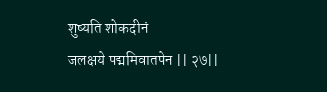शुष्यति शोकदीनं
जलक्षये पद्ममिवातपेन || २७||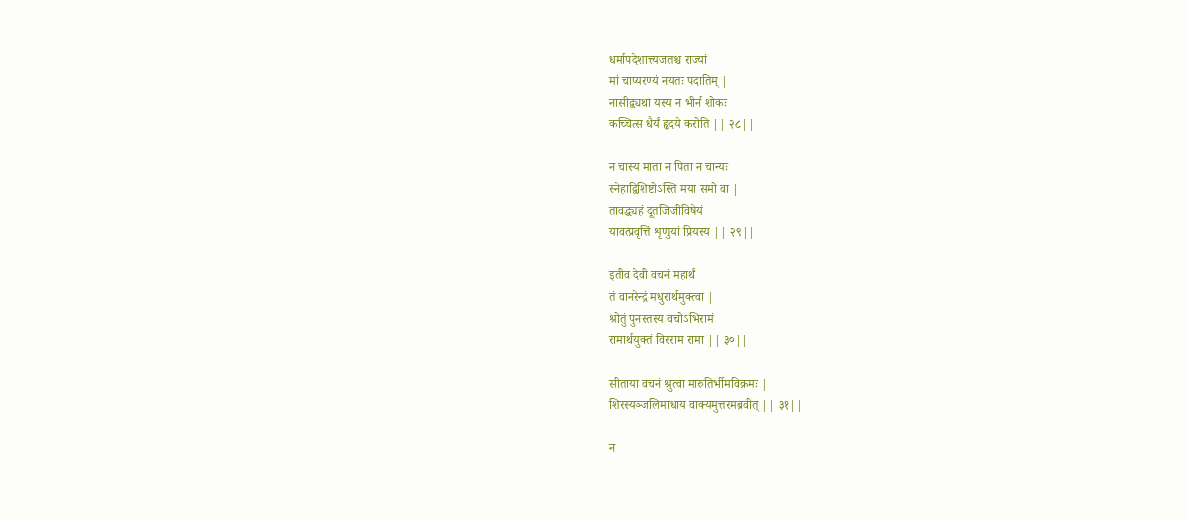धर्मापदेशात्त्यजतश्च राज्यां
मां चाप्यरण्यं नयतः पदातिम् |
नासीद्व्यथा यस्य न भीर्न शोकः
कच्चित्स धैर्यं हृदये करोति || २८||

न चास्य माता न पिता न चान्यः
स्नेहाद्विशिष्टोऽस्ति मया समो वा |
तावद्ध्यहं दूतजिजीविषेयं
यावत्प्रवृत्तिं शृणुयां प्रियस्य || २९||

इतीव देवी वचनं महार्थं
तं वानरेन्द्रं मधुरार्थमुक्त्वा |
श्रोतुं पुनस्तस्य वचोऽभिरामं
रामार्थयुक्तं विरराम रामा || ३०||

सीताया वचनं श्रुत्वा मारुतिर्भीमविक्रमः |
शिरस्यञ्जलिमाधाय वाक्यमुत्तरमब्रवीत् || ३१||

न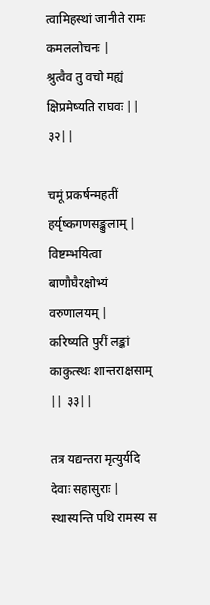त्वामिहस्थां जानीते रामः कमललोचनः |
श्रुत्वैव तु वचो मह्यं क्षिप्रमेष्यति राघवः || ३२||

चमूं प्रकर्षन्महतीं हर्यृष्कगणसङ्कुलाम् |
विष्टम्भयित्वा बाणौघैरक्षोभ्यं वरुणालयम् |
करिष्यति पुरीं लङ्कां काकुत्स्थः शान्तराक्षसाम् || ३३||

तत्र यद्यन्तरा मृत्युर्यदि देवाः सहासुराः |
स्थास्यन्ति पथि रामस्य स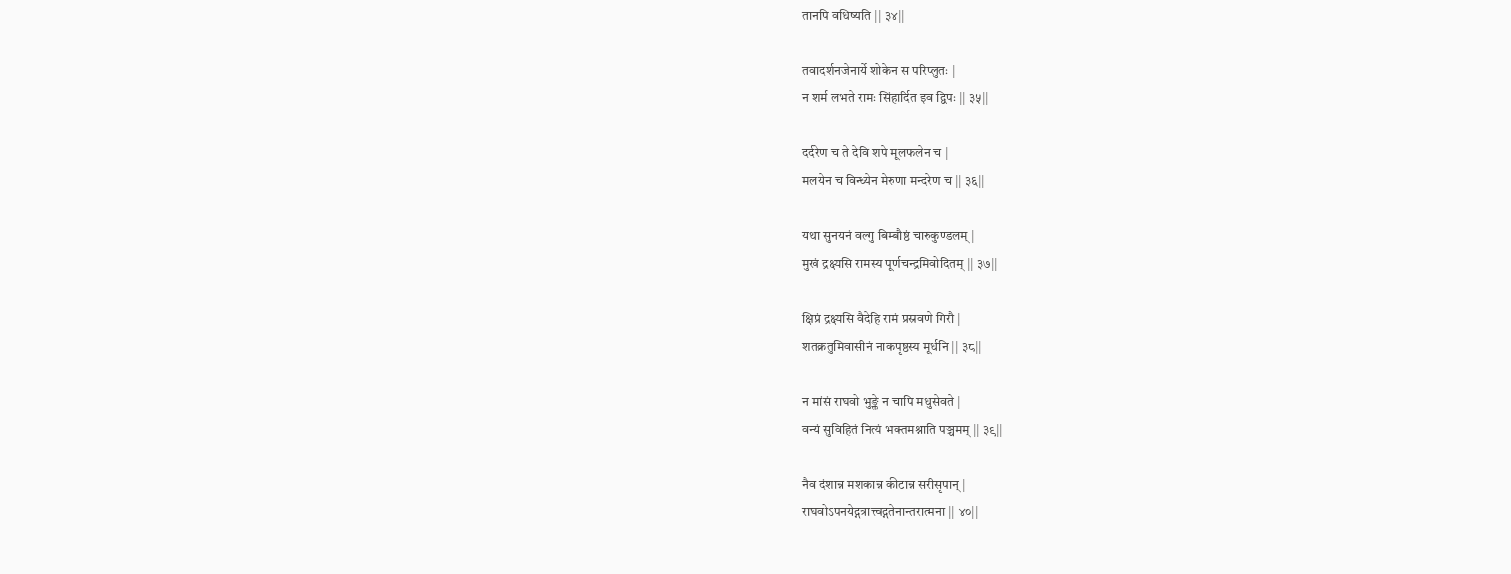तानपि वधिष्यति || ३४||

तवादर्शनजेनार्ये शोकेन स परिप्लुतः |
न शर्म लभते रामः सिंहार्दित इव द्विपः || ३५||

दर्दरेण च ते देवि शपे मूलफलेन च |
मलयेन च विन्ध्येन मेरुणा मन्दरेण च || ३६||

यथा सुनयनं वल्गु बिम्बौष्ठं चारुकुण्डलम् |
मुखं द्रक्ष्यसि रामस्य पूर्णचन्द्रमिवोदितम् || ३७||

क्षिप्रं द्रक्ष्यसि वैदेहि रामं प्रस्रवणे गिरौ |
शतक्रतुमिवासीनं नाकपृष्ठस्य मूर्धनि || ३८||

न मांसं राघवो भुङ्क्ते न चापि मधुसेवते |
वन्यं सुविहितं नित्यं भक्तमश्नाति पञ्चमम् || ३९||

नैव दंशान्न मशकान्न कीटान्न सरीसृपान् |
राघवोऽपनयेद्गत्रात्त्वद्गतेनान्तरात्मना || ४०||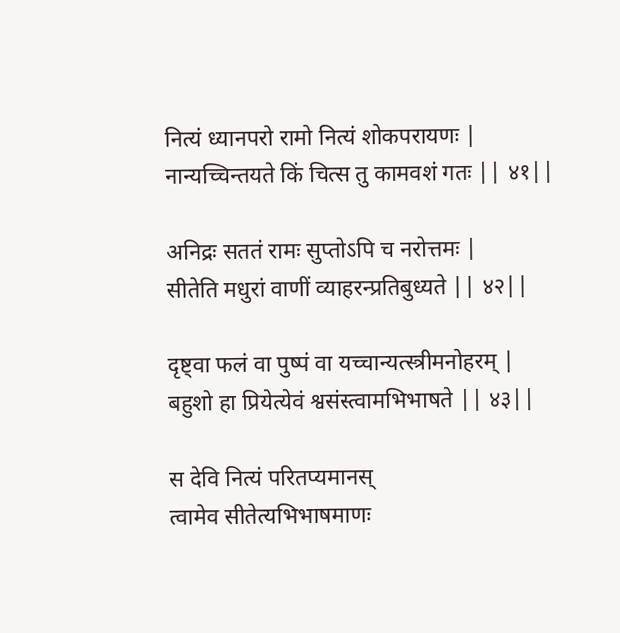नित्यं ध्यानपरो रामो नित्यं शोकपरायणः |
नान्यच्चिन्तयते किं चित्स तु कामवशं गतः || ४१||

अनिद्रः सततं रामः सुप्तोऽपि च नरोत्तमः |
सीतेति मधुरां वाणीं व्याहरन्प्रतिबुध्यते || ४२||

दृष्ट्वा फलं वा पुष्पं वा यच्चान्यत्स्त्रीमनोहरम् |
बहुशो हा प्रियेत्येवं श्वसंस्त्वामभिभाषते || ४३||

स देवि नित्यं परितप्यमानस्
त्वामेव सीतेत्यभिभाषमाणः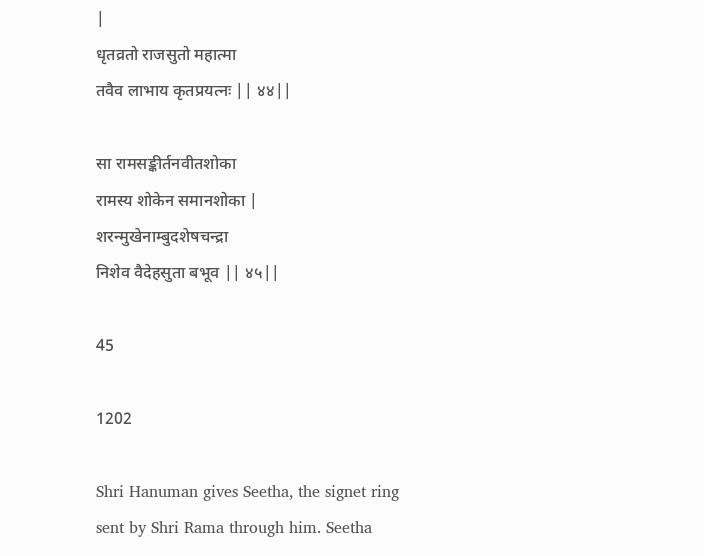|
धृतव्रतो राजसुतो महात्मा
तवैव लाभाय कृतप्रयत्नः || ४४||

सा रामसङ्कीर्तनवीतशोका
रामस्य शोकेन समानशोका |
शरन्मुखेनाम्बुदशेषचन्द्रा
निशेव वैदेहसुता बभूव || ४५||

45

1202

Shri Hanuman gives Seetha, the signet ring sent by Shri Rama through him. Seetha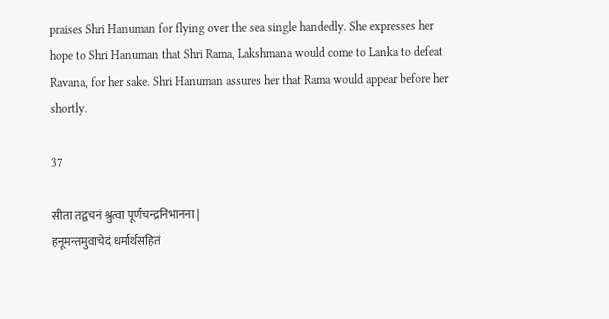praises Shri Hanuman for flying over the sea single handedly. She expresses her hope to Shri Hanuman that Shri Rama, Lakshmana would come to Lanka to defeat Ravana, for her sake. Shri Hanuman assures her that Rama would appear before her shortly.

37

सीता तद्वचनं श्रुत्वा पूर्णचन्द्रनिभानना |
हनूमन्तमुवाचेदं धर्मार्थसहितं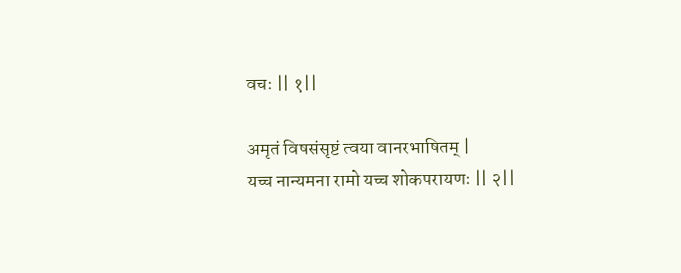वचः || १||

अमृतं विषसंसृष्टं त्वया वानरभाषितम् |
यच्च नान्यमना रामो यच्च शोकपरायणः || २||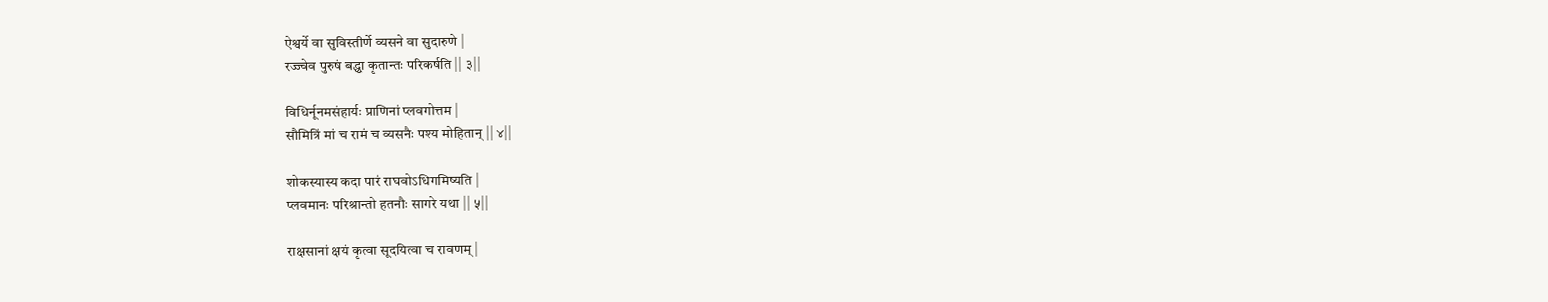ऐश्वर्ये वा सुविस्तीर्णे व्यसने वा सुदारुणे |
रज्ज्वेव पुरुषं बद्ध्वा कृतान्तः परिकर्षति || ३||

विधिर्नूनमसंहार्यः प्राणिनां प्लवगोत्तम |
सौमित्रिं मां च रामं च व्यसनैः पश्य मोहितान् || ४||

शोकस्यास्य कदा पारं राघवोऽधिगमिष्यति |
प्लवमानः परिश्रान्तो हतनौः सागरे यथा || ५||

राक्षसानां क्षयं कृत्वा सूदयित्वा च रावणम् |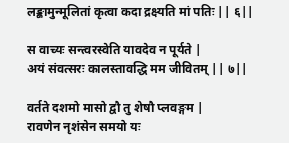लङ्कामुन्मूलितां कृत्वा कदा द्रक्ष्यति मां पतिः || ६||

स वाच्यः सन्त्वरस्वेति यावदेव न पूर्यते |
अयं संवत्सरः कालस्तावद्धि मम जीवितम् || ७||

वर्तते दशमो मासो द्वौ तु शेषौ प्लवङ्गम |
रावणेन नृशंसेन समयो यः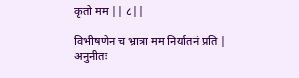कृतो मम || ८||

विभीषणेन च भ्रात्रा मम निर्यातनं प्रति |
अनुनीतः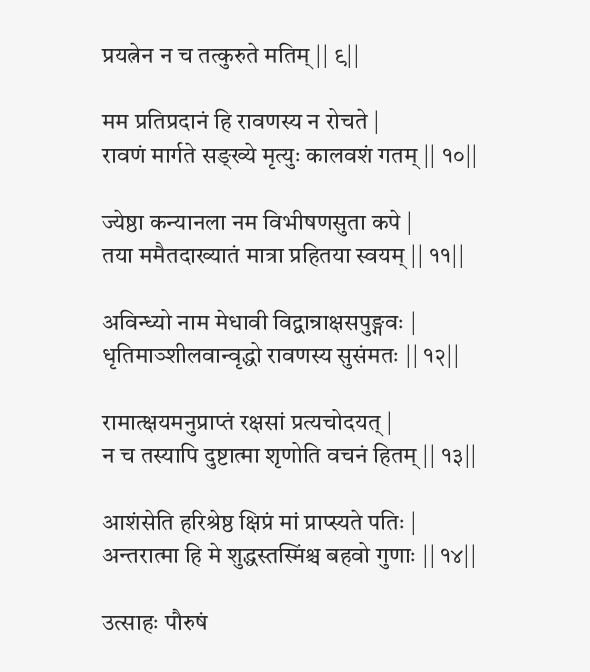प्रयत्नेन न च तत्कुरुते मतिम् || ९||

मम प्रतिप्रदानं हि रावणस्य न रोचते |
रावणं मार्गते सङ्ख्ये मृत्युः कालवशं गतम् || १०||

ज्येष्ठा कन्यानला नम विभीषणसुता कपे |
तया ममैतदाख्यातं मात्रा प्रहितया स्वयम् || ११||

अविन्ध्यो नाम मेधावी विद्वान्राक्षसपुङ्गवः |
धृतिमाञ्शीलवान्वृद्धो रावणस्य सुसंमतः || १२||

रामात्क्षयमनुप्राप्तं रक्षसां प्रत्यचोदयत् |
न च तस्यापि दुष्टात्मा शृणोति वचनं हितम् || १३||

आशंसेति हरिश्रेष्ठ क्षिप्रं मां प्राप्स्यते पतिः |
अन्तरात्मा हि मे शुद्धस्तस्मिंश्च बहवो गुणाः || १४||

उत्साहः पौरुषं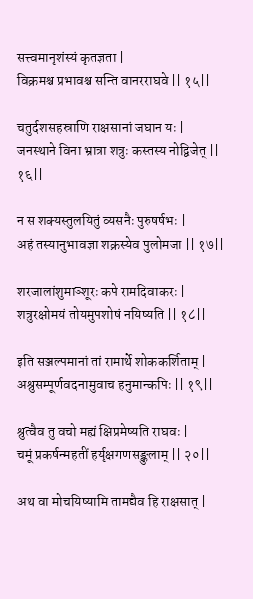सत्त्वमानृशंस्यं कृतज्ञता |
विक्रमश्च प्रभावश्च सन्ति वानरराघवे || १५||

चतुर्दशसहस्राणि राक्षसानां जघान यः |
जनस्थाने विना भ्रात्रा शत्रुः कस्तस्य नोद्विजेत् || १६||

न स शक्यस्तुलयितुं व्यसनैः पुरुषर्षभः |
अहं तस्यानुभावज्ञा शक्रस्येव पुलोमजा || १७||

शरजालांशुमाञ्शूरः कपे रामदिवाकरः |
शत्रुरक्षोमयं तोयमुपशोषं नयिष्यति || १८||

इति सञ्जल्पमानां तां रामार्थे शोककर्शिताम् |
अश्रुसम्पूर्णवदनामुवाच हनुमान्कपिः || १९||

श्रुत्वैव तु वचो मह्यं क्षिप्रमेष्यति राघवः |
चमूं प्रकर्षन्महतीं हर्यृक्षगणसङ्कुलाम् || २०||

अथ वा मोचयिष्यामि तामद्यैव हि राक्षसात् |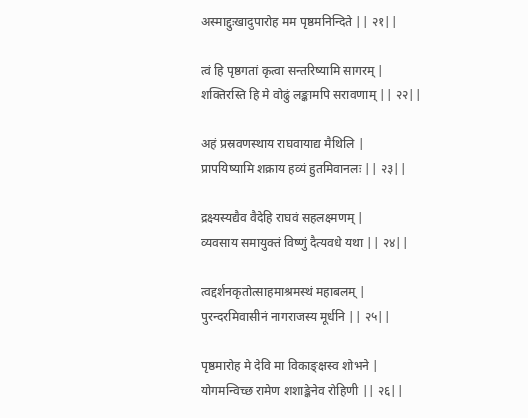अस्माद्दुःखादुपारोह मम पृष्ठमनिन्दिते || २१||

त्वं हि पृष्ठगतां कृत्वा सन्तरिष्यामि सागरम् |
शक्तिरस्ति हि मे वोढुं लङ्कामपि सरावणाम् || २२||

अहं प्रस्रवणस्थाय राघवायाद्य मैथिलि |
प्रापयिष्यामि शक्राय हव्यं हुतमिवानलः || २३||

द्रक्ष्यस्यद्यैव वैदेहि राघवं सहलक्ष्मणम् |
व्यवसाय समायुक्तं विष्णुं दैत्यवधे यथा || २४||

त्वद्दर्शनकृतोत्साहमाश्रमस्थं महाबलम् |
पुरन्दरमिवासीनं नागराजस्य मूर्धनि || २५||

पृष्ठमारोह मे देवि मा विकाङ्क्षस्व शोभने |
योगमन्विच्छ रामेण शशाङ्केनेव रोहिणी || २६||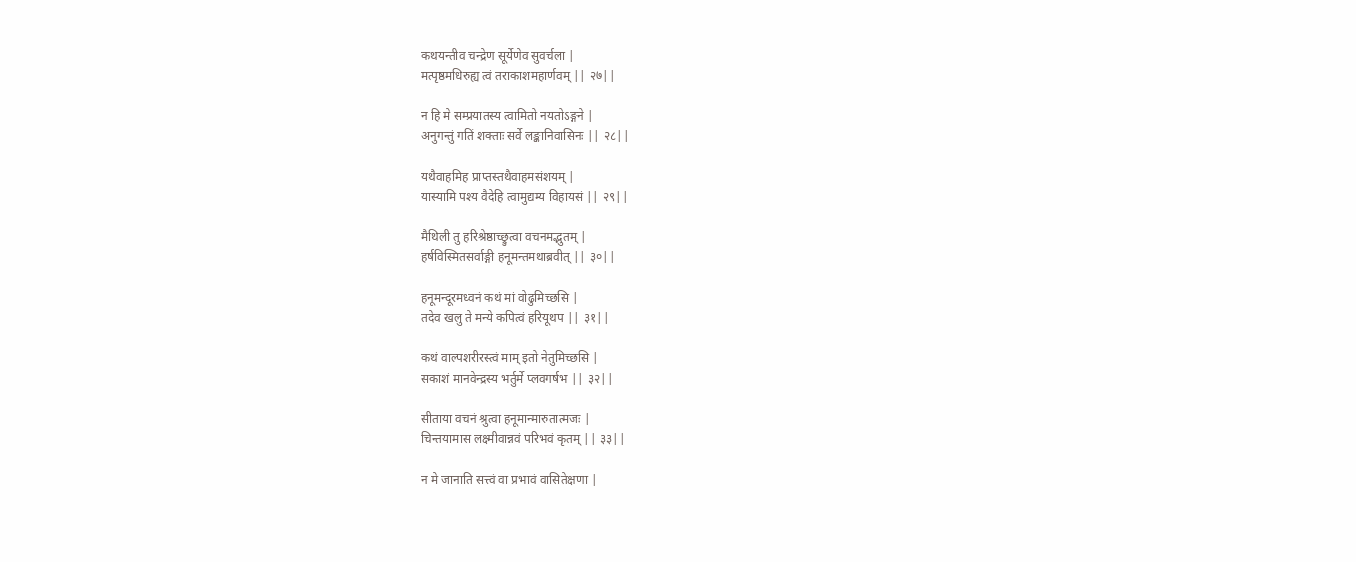कथयन्तीव चन्द्रेण सूर्येणेव सुवर्चला |
मत्पृष्ठमधिरुह्य त्वं तराकाशमहार्णवम् || २७||

न हि मे सम्प्रयातस्य त्वामितो नयतोऽङ्गने |
अनुगन्तुं गतिं शक्ताः सर्वे लङ्कानिवासिनः || २८||

यथैवाहमिह प्राप्तस्तथैवाहमसंशयम् |
यास्यामि पश्य वैदेहि त्वामुद्यम्य विहायसं || २९||

मैथिली तु हरिश्रेष्ठाच्छ्रुत्वा वचनमद्भुतम् |
हर्षविस्मितसर्वाङ्गी हनूमन्तमथाब्रवीत् || ३०||

हनूमन्दूरमध्वनं कथं मां वोढुमिच्छसि |
तदेव खलु ते मन्ये कपित्वं हरियूथप || ३१||

कथं वाल्पशरीरस्त्वं माम् इतो नेतुमिच्छसि |
सकाशं मानवेन्द्रस्य भर्तुर्मे प्लवगर्षभ || ३२||

सीताया वचनं श्रुत्वा हनूमान्मारुतात्मजः |
चिन्तयामास लक्ष्मीवान्नवं परिभवं कृतम् || ३३||

न मे जानाति सत्त्वं वा प्रभावं वासितेक्षणा |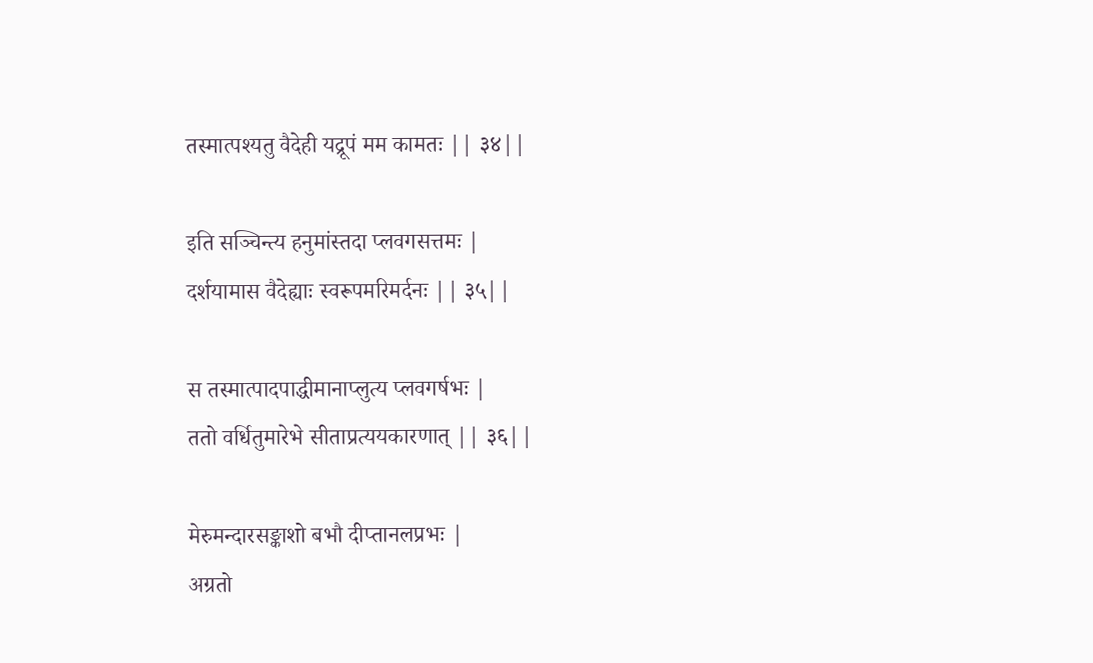तस्मात्पश्यतु वैदेही यद्रूपं मम कामतः || ३४||

इति सञ्चिन्त्य हनुमांस्तदा प्लवगसत्तमः |
दर्शयामास वैदेह्याः स्वरूपमरिमर्दनः || ३५||

स तस्मात्पादपाद्धीमानाप्लुत्य प्लवगर्षभः |
ततो वर्धितुमारेभे सीताप्रत्ययकारणात् || ३६||

मेरुमन्दारसङ्काशो बभौ दीप्तानलप्रभः |
अग्रतो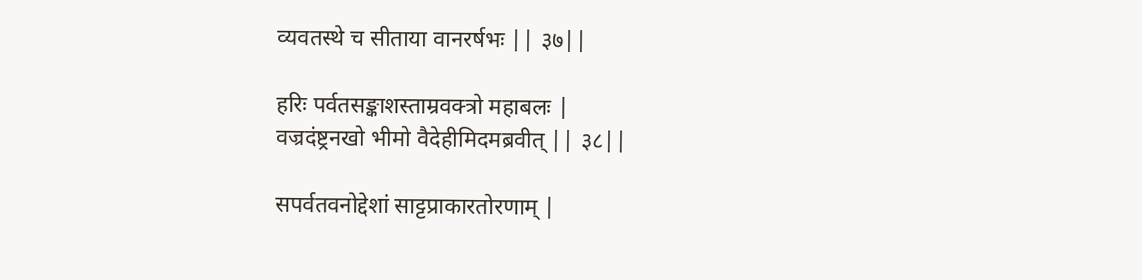व्यवतस्थे च सीताया वानरर्षभः || ३७||

हरिः पर्वतसङ्काशस्ताम्रवक्त्रो महाबलः |
वज्रदंष्ट्रनखो भीमो वैदेहीमिदमब्रवीत् || ३८||

सपर्वतवनोद्देशां साट्टप्राकारतोरणाम् |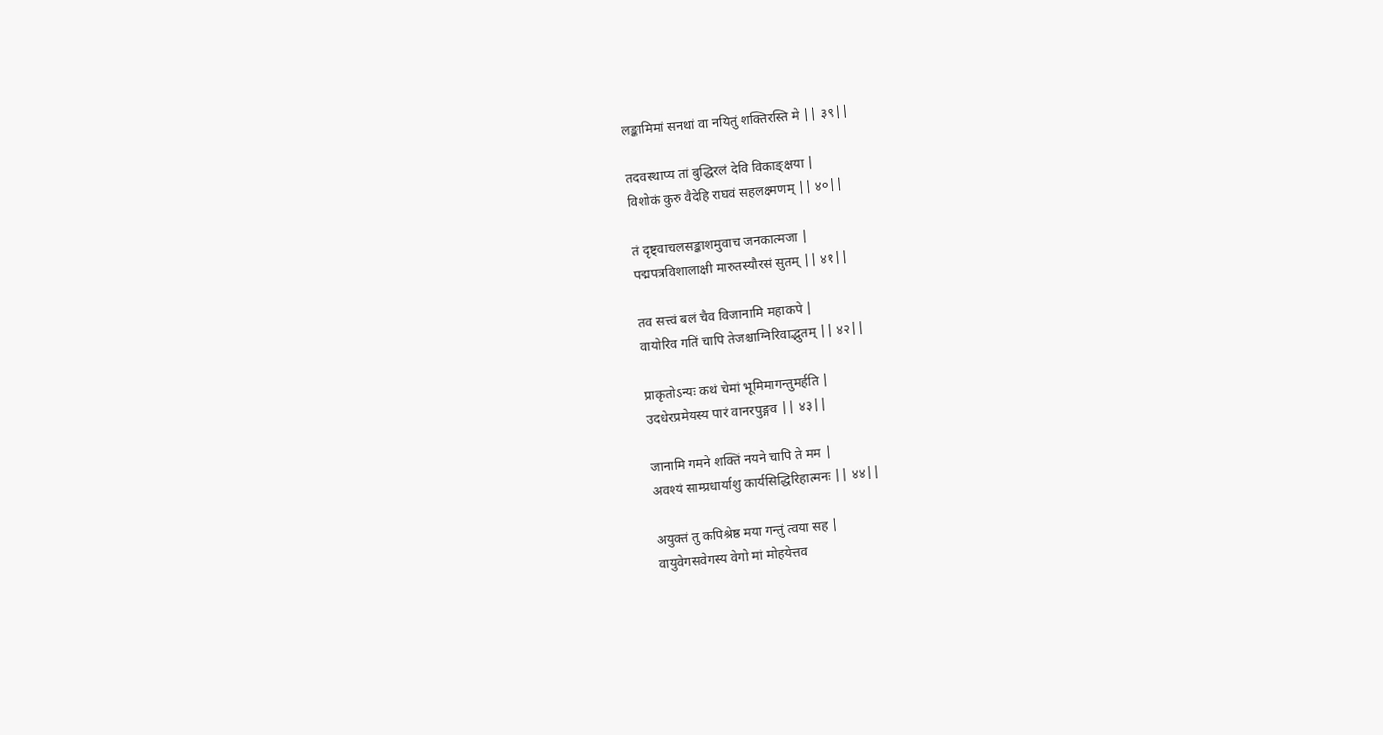लङ्कामिमां सनथां वा नयितुं शक्तिरस्ति मे || ३९||

तदवस्थाप्य तां बुद्धिरलं देवि विकाङ्क्षया |
विशोकं कुरु वैदेहि राघवं सहलक्ष्मणम् || ४०||

तं दृष्ट्वाचलसङ्काशमुवाच जनकात्मजा |
पद्मपत्रविशालाक्षी मारुतस्यौरसं सुतम् || ४१||

तव सत्त्वं बलं चैव विजानामि महाकपे |
वायोरिव गतिं चापि तेजश्चाग्निरिवाद्भुतम् || ४२||

प्राकृतोऽन्यः कथं चेमां भूमिमागन्तुमर्हति |
उदधेरप्रमेयस्य पारं वानरपुङ्गव || ४३||

जानामि गमने शक्तिं नयने चापि ते मम |
अवश्यं साम्प्रधार्याशु कार्यसिद्धिरिहात्मनः || ४४||

अयुक्तं तु कपिश्रेष्ठ मया गन्तुं त्वया सह |
वायुवेगसवेगस्य वेगो मां मोहयेत्तव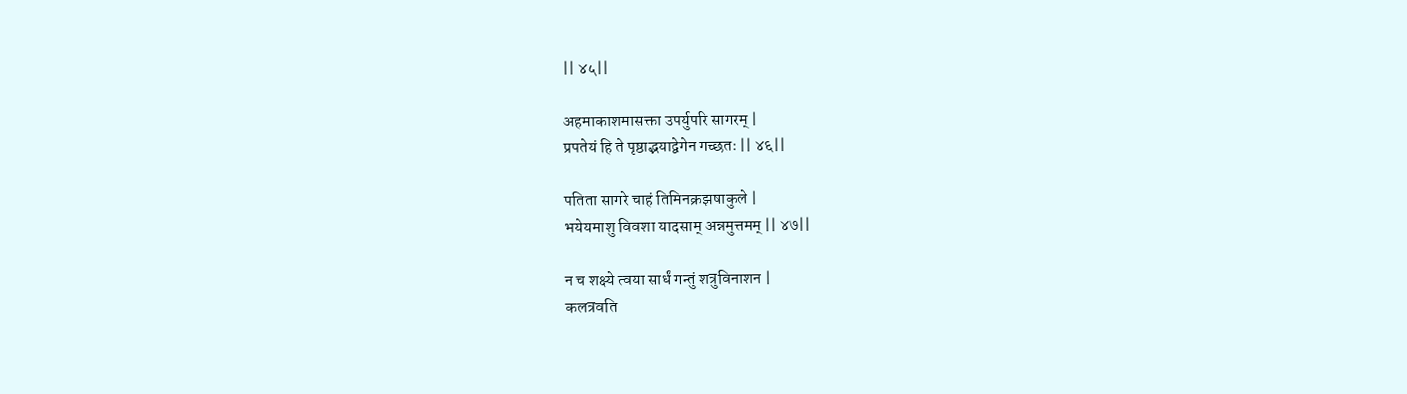|| ४५||

अहमाकाशमासक्ता उपर्युपरि सागरम् |
प्रपतेयं हि ते पृष्ठाद्भयाद्वेगेन गच्छतः || ४६||

पतिता सागरे चाहं तिमिनक्रझषाकुले |
भयेयमाशु विवशा यादसाम् अन्नमुत्तमम् || ४७||

न च शक्ष्ये त्वया सार्धं गन्तुं शत्रुविनाशन |
कलत्रवति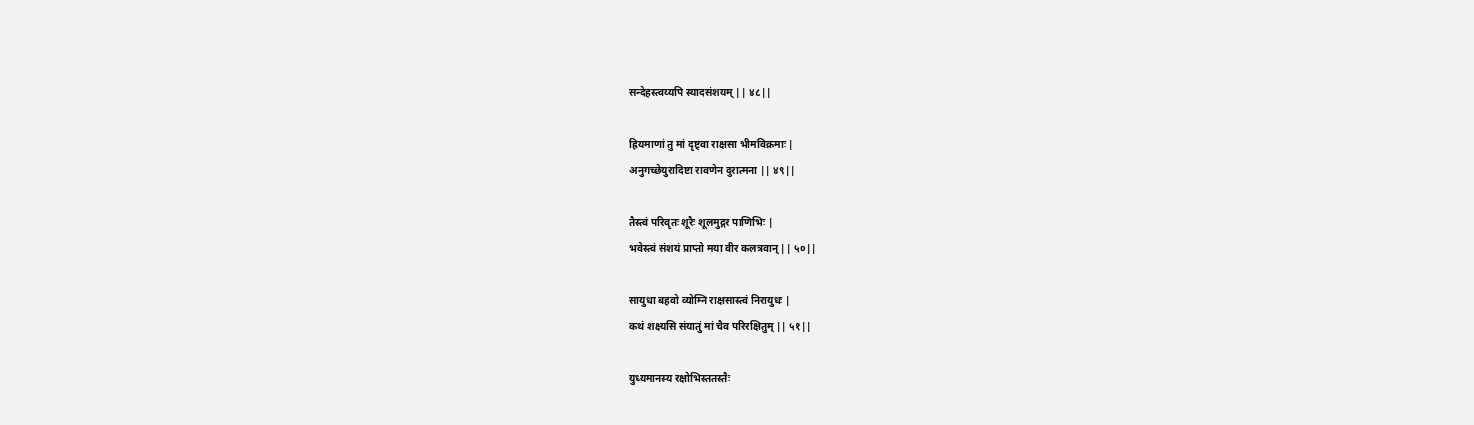सन्देहस्त्वय्यपि स्यादसंशयम् || ४८||

ह्रियमाणां तु मां दृष्ट्वा राक्षसा भीमविक्रमाः |
अनुगच्छेयुरादिष्टा रावणेन दुरात्मना || ४९||

तैस्त्वं परिवृतः शूरैः शूलमुद्गर पाणिभिः |
भवेस्त्वं संशयं प्राप्तो मया वीर कलत्रवान् || ५०||

सायुधा बहवो व्योम्नि राक्षसास्त्वं निरायुधः |
कथं शक्ष्यसि संयातुं मां चैव परिरक्षितुम् || ५१||

युध्यमानस्य रक्षोभिस्ततस्तैः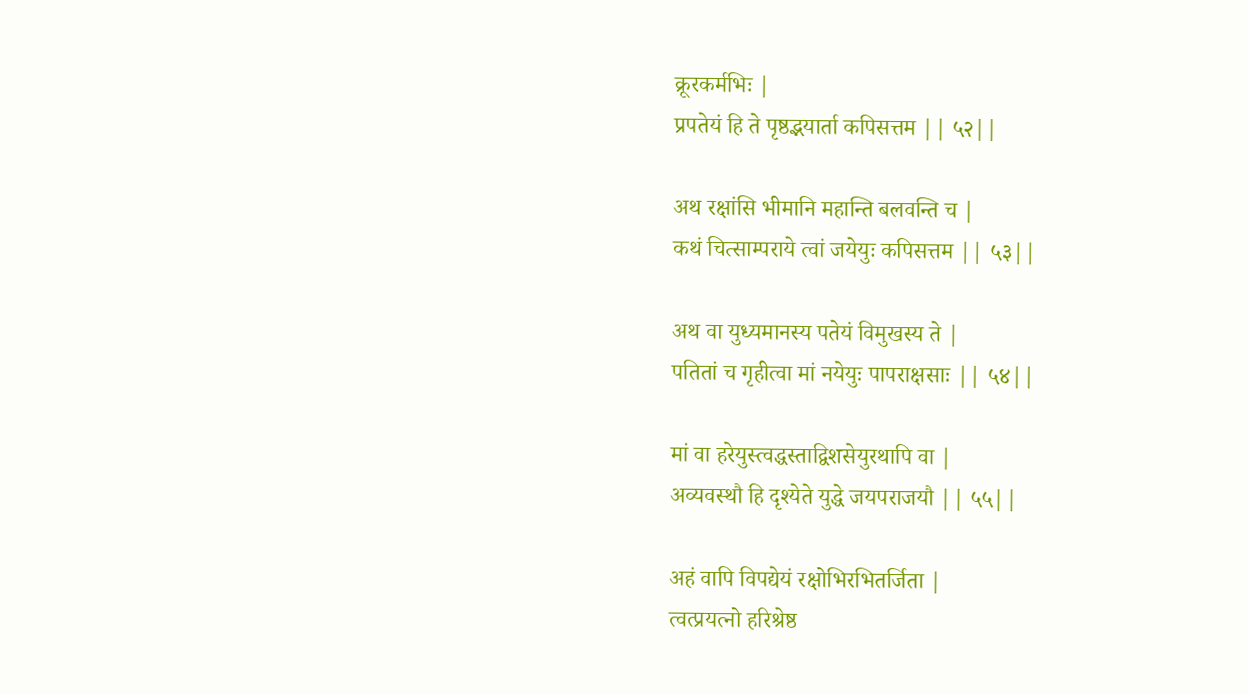क्रूरकर्मभिः |
प्रपतेयं हि ते पृष्ठद्भयार्ता कपिसत्तम || ५२||

अथ रक्षांसि भीमानि महान्ति बलवन्ति च |
कथं चित्साम्पराये त्वां जयेयुः कपिसत्तम || ५३||

अथ वा युध्यमानस्य पतेयं विमुखस्य ते |
पतितां च गृहीत्वा मां नयेयुः पापराक्षसाः || ५४||

मां वा हरेयुस्त्वद्धस्ताद्विशसेयुरथापि वा |
अव्यवस्थौ हि दृश्येते युद्धे जयपराजयौ || ५५||

अहं वापि विपद्येयं रक्षोभिरभितर्जिता |
त्वत्प्रयत्नो हरिश्रेष्ठ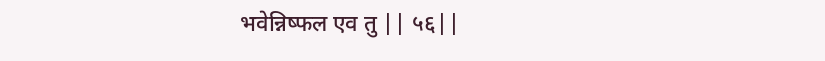भवेन्निष्फल एव तु || ५६||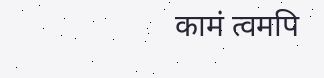कामं त्वमपि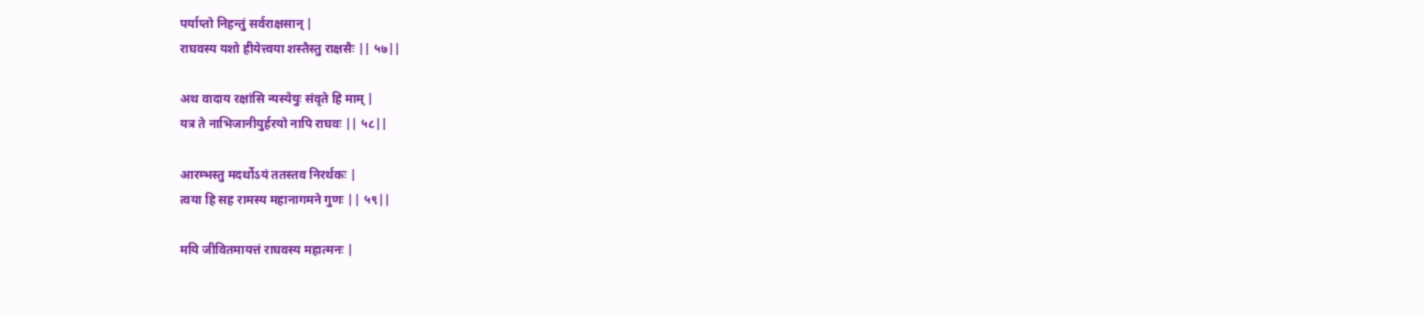पर्याप्तो निहन्तुं सर्वराक्षसान् |
राघवस्य यशो हीयेत्त्वया शस्तैस्तु राक्षसैः || ५७||

अथ वादाय रक्षांसि न्यस्येयुः संवृते हि माम् |
यत्र ते नाभिजानीयुर्हरयो नापि राघवः || ५८||

आरम्भस्तु मदर्थोऽयं ततस्तव निरर्थकः |
त्वया हि सह रामस्य महानागमने गुणः || ५९||

मयि जीवितमायत्तं राघवस्य महात्मनः |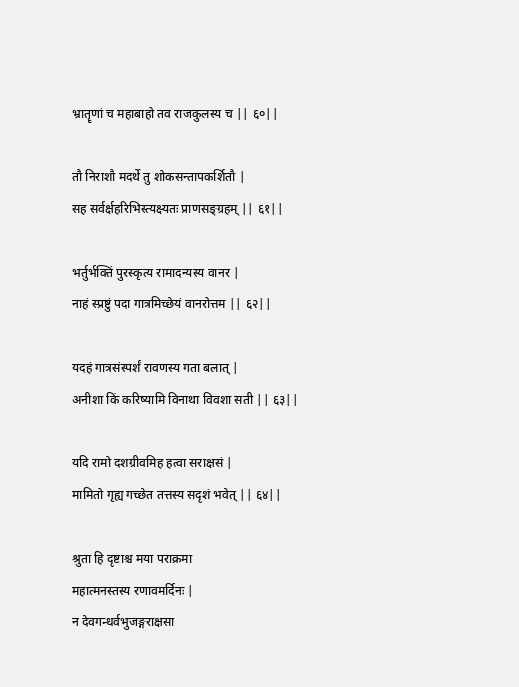भ्रातॄणां च महाबाहो तव राजकुलस्य च || ६०||

तौ निराशौ मदर्थे तु शोकसन्तापकर्शितौ |
सह सर्वर्क्षहरिभिस्त्यक्ष्यतः प्राणसङ्ग्रहम् || ६१||

भर्तुर्भक्तिं पुरस्कृत्य रामादन्यस्य वानर |
नाहं स्प्रष्टुं पदा गात्रमिच्छेयं वानरोत्तम || ६२||

यदहं गात्रसंस्पर्शं रावणस्य गता बलात् |
अनीशा किं करिष्यामि विनाथा विवशा सती || ६३||

यदि रामो दशग्रीवमिह हत्वा सराक्षसं |
मामितो गृह्य गच्छेत तत्तस्य सदृशं भवेत् || ६४||

श्रुता हि दृष्टाश्च मया पराक्रमा
महात्मनस्तस्य रणावमर्दिनः |
न देवगन्धर्वभुजङ्गराक्षसा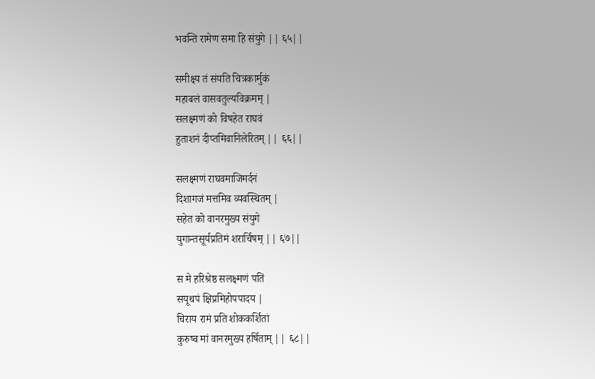भवन्ति रामेण समा हि संयुगे || ६५||

समीक्ष्य तं संयति चित्रकार्मुकं
महाबलं वासवतुल्यविक्रमम् |
सलक्ष्मणं को विषहेत राघवं
हुताशनं दीप्तमिवानिलेरितम् || ६६||

सलक्ष्मणं राघवमाजिमर्दनं
दिशागजं मत्तमिव व्यवस्थितम् |
सहेत को वानरमुख्य संयुगे
युगान्तसूर्यप्रतिमं शरार्चिषम् || ६७||

स मे हरिश्रेष्ठ सलक्ष्मणं पतिं
सयूथपं क्षिप्रमिहोपपादय |
चिराय रामं प्रति शोककर्शितां
कुरुष्व मां वानरमुख्य हर्षिताम् || ६८||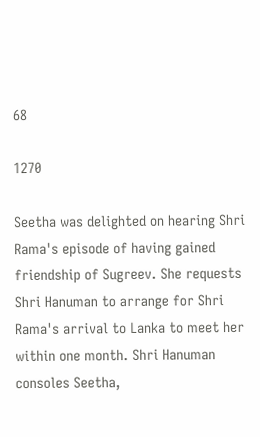68

1270

Seetha was delighted on hearing Shri Rama's episode of having gained friendship of Sugreev. She requests Shri Hanuman to arrange for Shri Rama's arrival to Lanka to meet her within one month. Shri Hanuman consoles Seetha,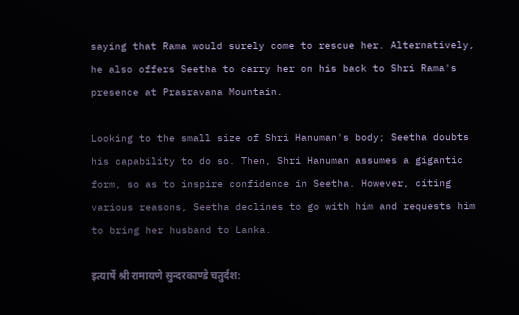saying that Rama would surely come to rescue her. Alternatively, he also offers Seetha to carry her on his back to Shri Rama's presence at Prasravana Mountain.

Looking to the small size of Shri Hanuman's body; Seetha doubts his capability to do so. Then, Shri Hanuman assumes a gigantic form, so as to inspire confidence in Seetha. However, citing various reasons, Seetha declines to go with him and requests him to bring her husband to Lanka.

इत्यार्षे श्री रामायणे सुन्दरकाण्डे चतुर्दश: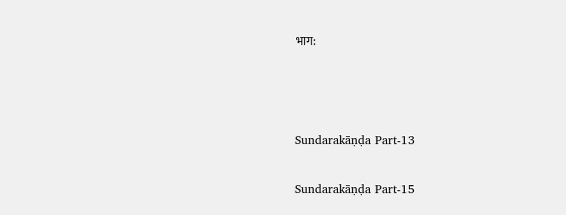भाग:



Sundarakāṇḍa Part-13

Sundarakāṇḍa Part-15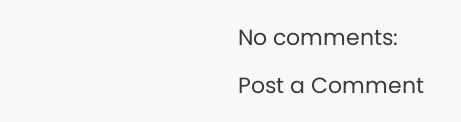No comments:

Post a Comment